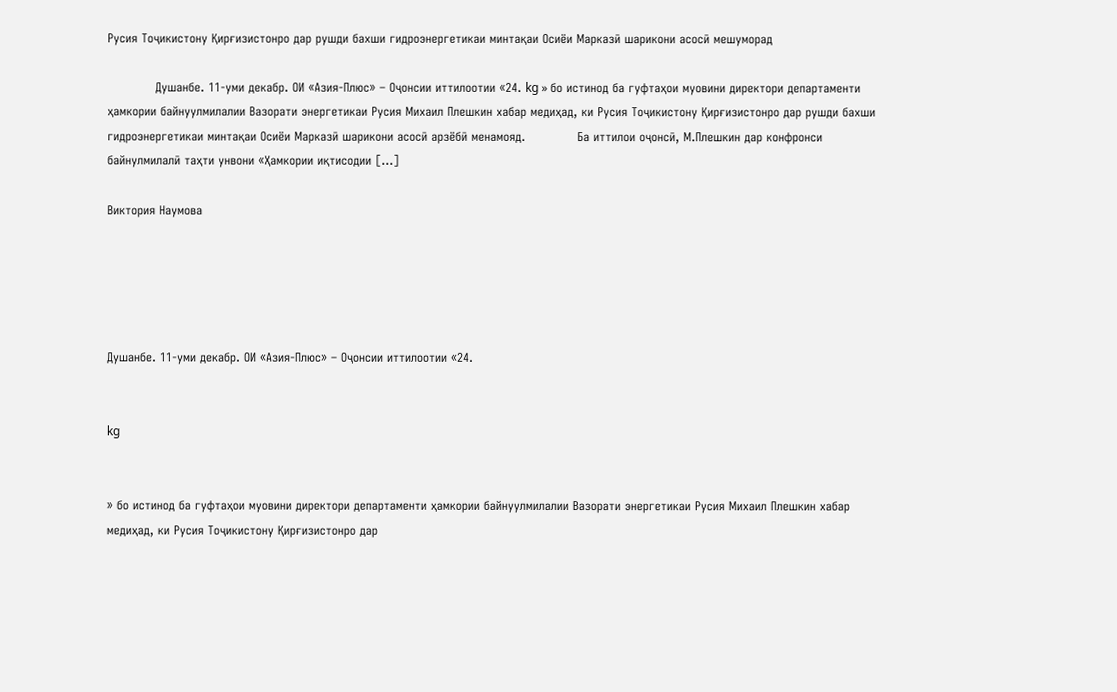Русия Тоҷикистону Қирғизистонро дар рушди бахши гидроэнергетикаи минтақаи Осиёи Марказӣ шарикони асосӣ мешуморад

            Душанбе. 11-уми декабр. ОИ «Азия-Плюс» – Оҷонсии иттилоотии «24. kg » бо истинод ба гуфтаҳои муовини директори департаменти ҳамкории байнуулмилалии Вазорати энергетикаи Русия Михаил Плешкин хабар медиҳад, ки Русия Тоҷикистону Қирғизистонро дар рушди бахши гидроэнергетикаи минтақаи Осиёи Марказӣ шарикони асосӣ арзёбӣ менамояд.             Ба иттилои оҷонсӣ, М.Плешкин дар конфронси байнулмилалӣ таҳти унвони «Ҳамкории иқтисодии […]

Виктория Наумова





Душанбе. 11-уми декабр. ОИ «Азия-Плюс» – Оҷонсии иттилоотии «24.


kg


» бо истинод ба гуфтаҳои муовини директори департаменти ҳамкории байнуулмилалии Вазорати энергетикаи Русия Михаил Плешкин хабар медиҳад, ки Русия Тоҷикистону Қирғизистонро дар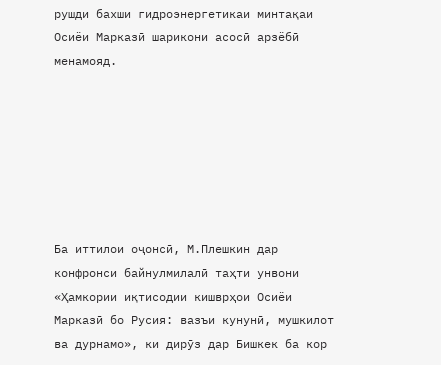рушди бахши гидроэнергетикаи минтақаи Осиёи Марказӣ шарикони асосӣ арзёбӣ менамояд.







Ба иттилои оҷонсӣ, М.Плешкин дар конфронси байнулмилалӣ таҳти унвони «Ҳамкории иқтисодии кишврҳои Осиёи Марказӣ бо Русия: вазъи кунунӣ, мушкилот ва дурнамо», ки дирӯз дар Бишкек ба кор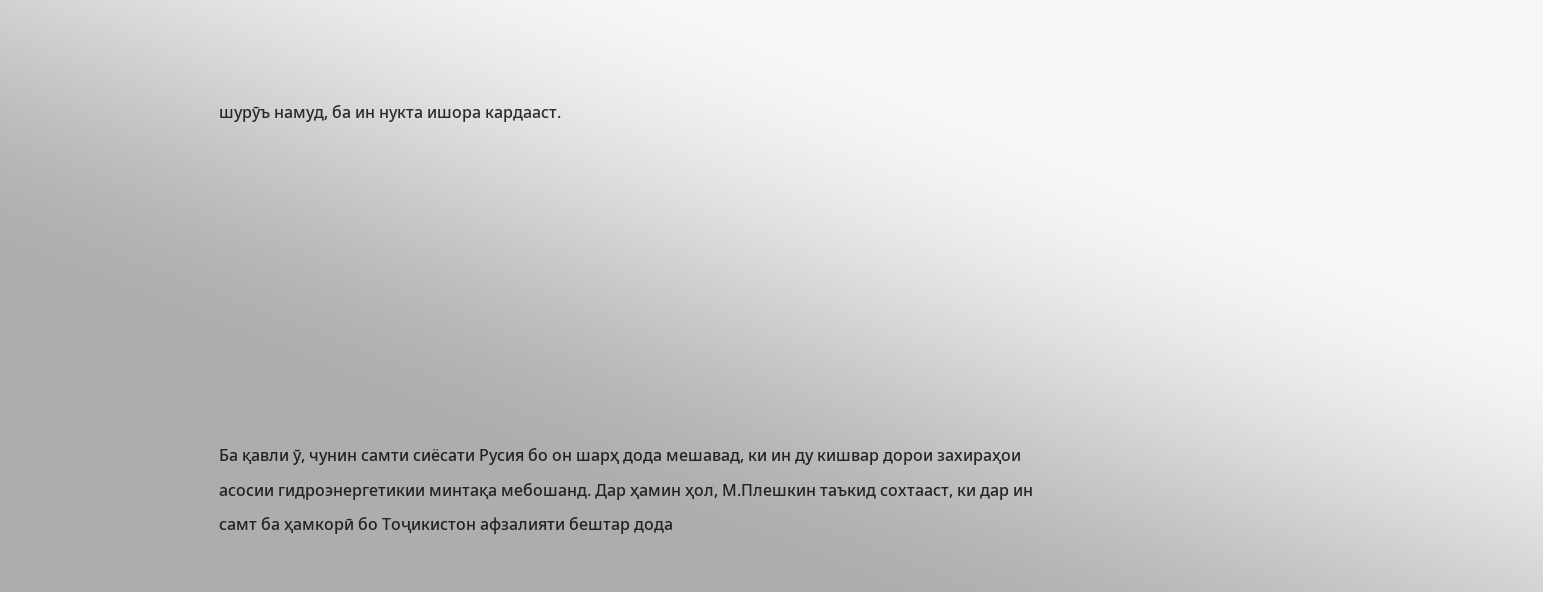шурӯъ намуд, ба ин нукта ишора кардааст.









Ба қавли ӯ, чунин самти сиёсати Русия бо он шарҳ дода мешавад, ки ин ду кишвар дорои захираҳои асосии гидроэнергетикии минтақа мебошанд. Дар ҳамин ҳол, М.Плешкин таъкид сохтааст, ки дар ин самт ба ҳамкорӣ бо Тоҷикистон афзалияти бештар дода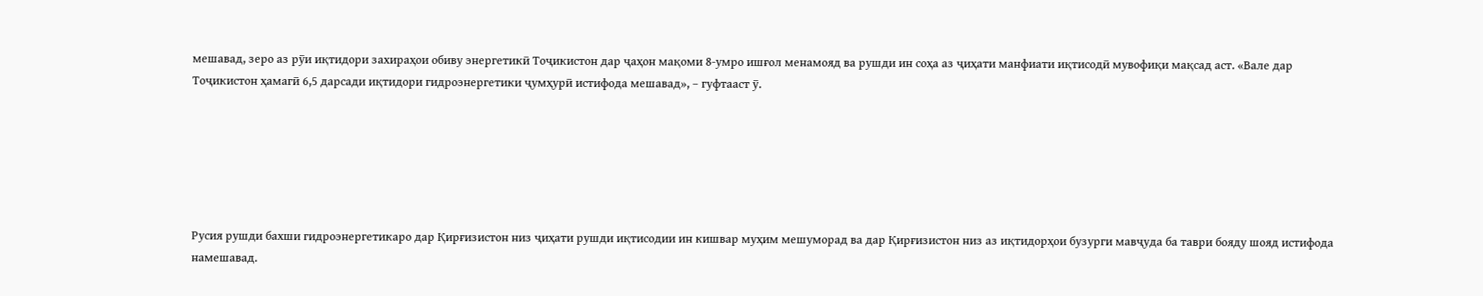мешавад, зеро аз рӯи иқтидори захираҳои обиву энергетикӣ Тоҷикистон дар ҷаҳон мақоми 8-умро ишғол менамояд ва рушди ин соҳа аз ҷиҳати манфиати иқтисодӣ мувофиқи мақсад аст. «Вале дар Тоҷикистон ҳамагӣ 6,5 дарсади иқтидори гидроэнергетики ҷумҳурӣ истифода мешавад», – гуфтааст ӯ.






Русия рушди бахши гидроэнергетикаро дар Қирғизистон низ ҷиҳати рушди иқтисодии ин кишвар муҳим мешуморад ва дар Қирғизистон низ аз иқтидорҳои бузурги мавҷуда ба таври бояду шояд истифода намешавад.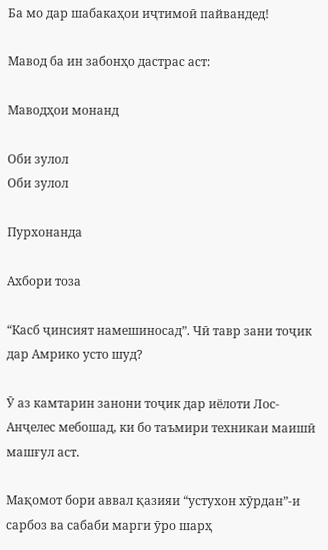Ба мо дар шабакаҳои иҷтимоӣ пайвандед!

Мавод ба ин забонҳо дастрас аст:

Маводҳои монанд

Оби зулол
Оби зулол

Пурхонанда

Ахбори тоза

“Касб ҷинсият намешиносад”. Чӣ тавр зани тоҷик дар Амрико усто шуд?

Ӯ аз камтарин занони тоҷик дар иёлоти Лос-Анҷелес мебошад, ки бо таъмири техникаи маишӣ машғул аст.

Мақомот бори аввал қазияи “устухон хӯрдан”-и сарбоз ва сабаби марги ӯро шарҳ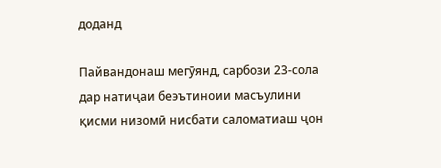доданд

Пайвандонаш мегӯянд, сарбози 23-сола дар натиҷаи беэътиноии масъулини қисми низомӣ нисбати саломатиаш ҷон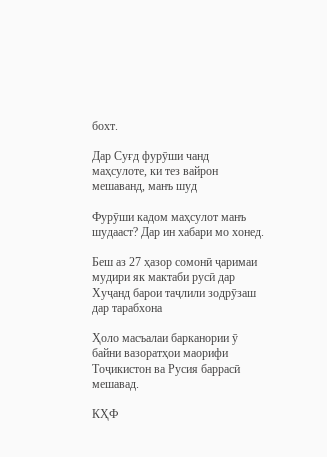бохт.

Дар Суғд фурӯши чанд маҳсулоте, ки тез вайрон мешаванд, манъ шуд

Фурӯши кадом маҳсулот манъ шудааст? Дар ин хабари мо хонед.

Беш аз 27 ҳазор сомонӣ ҷаримаи мудири як мактаби русӣ дар Хуҷанд барои таҷлили зодрӯзаш дар тарабхона

Ҳоло масъалаи барканории ӯ байни вазоратҳои маорифи Тоҷикистон ва Русия баррасӣ мешавад.

КҲФ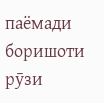паёмади боришоти рӯзи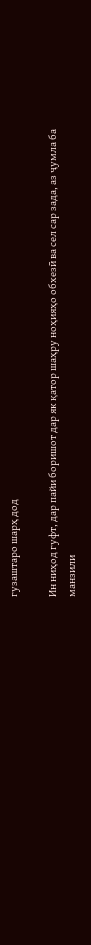гузаштаро шарҳ дод

Ин ниҳод гуфт, дар пайи боришот дар як қатор шаҳру ноҳияҳо обхезӣ ва сел сар зада, аз ҷумла ба манзили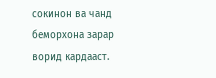сокинон ва чанд беморхона зарар ворид кардааст.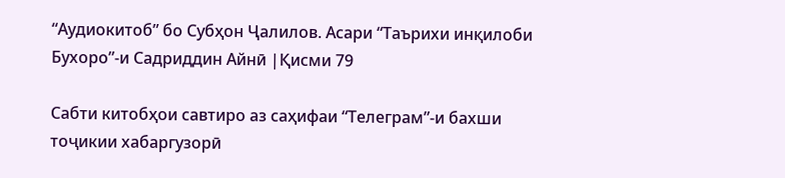“Аудиокитоб” бо Субҳон Ҷалилов. Асари “Таърихи инқилоби Бухоро”-и Садриддин Айнӣ |Қисми 79

Cабти китобҳои савтиро аз саҳифаи “Телеграм”-и бахши тоҷикии хабаргузорӣ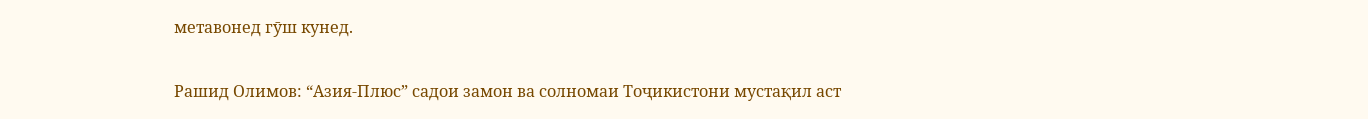метавонед гӯш кунед.

Рашид Олимов: “Азия-Плюс” садои замон ва солномаи Тоҷикистони мустақил аст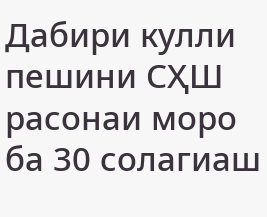Дабири кулли пешини СҲШ расонаи моро ба 30 солагиаш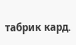табрик кард.